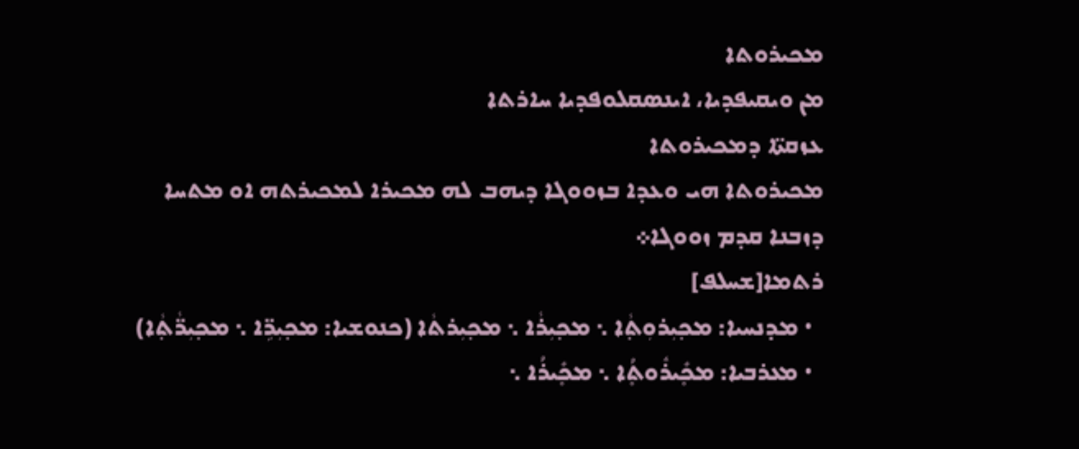ܡܟܝܪܘܬܐ
ܡܢ ܘܝܩܝܦܕܝܐ، ܐܝܢܣܩܠܘܦܕܝܐ ܚܐܪܬܐ
ܥܙܩܬ̈ܐ ܕܡܟܝܪܘܬܐ
ܡܟܝܪܘܬܐ ܗܝ ܘܥܕܐ ܒܙܘܘܓܐ ܕܝܗܒ ܠܗ ܡܟܝܪܐ ܠܡܟܝܪܬܗ ܐܘ ܡܬܚܐ ܕܙܒܢܐ ܩܕܡ ܙܘܘܓܐ܀
ܪܬܡܐ[ܫܚܠܦ]
  • ܡܕܢܚܝܐ: ܡܟ݂ܝܼܪܘܼܬ݂ܵܐ ܆ ܡܟ݂ܝܼܪܵܐ ܆ ܡܟ݂ܝܼܪܬܵܐ (ܟܢܘܫܝܐ: ܡܟ݂ܝܼܪܹ̈ܐ ܆ ܡܟ݂ܝܼܪ̈ܵܬ݂ܵܐ)
  • ܡܥܪܒܝܐ: ܡܟ̥ܺܝܪܽܘܬ̥ܳܐ ܆ ܡܟ̥ܺܝܪܳܐ ܆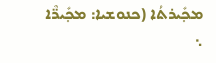ܡܟ̥ܺܝܪܬܳܐ (ܟܢܘܫܝܐ: ܡܟ̥ܺܝܪ̈ܶܐ ܆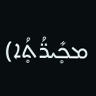ܡܟ̥ܺܝܪ̈ܳܬ̥ܳܐ)